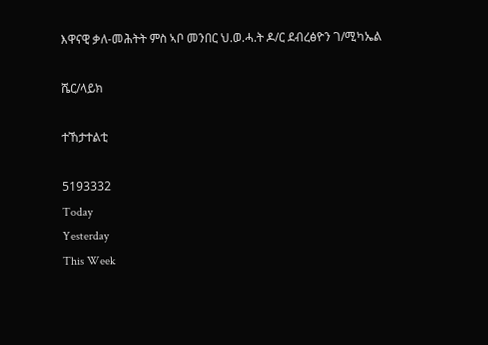እዋናዊ ቃለ-መሕትት ምስ ኣቦ መንበር ህ.ወ.ሓ.ት ዶ/ር ደብረፅዮን ገ/ሚካኤል

ሼር/ላይክ

ተኸታተልቲ

5193332
Today
Yesterday
This Week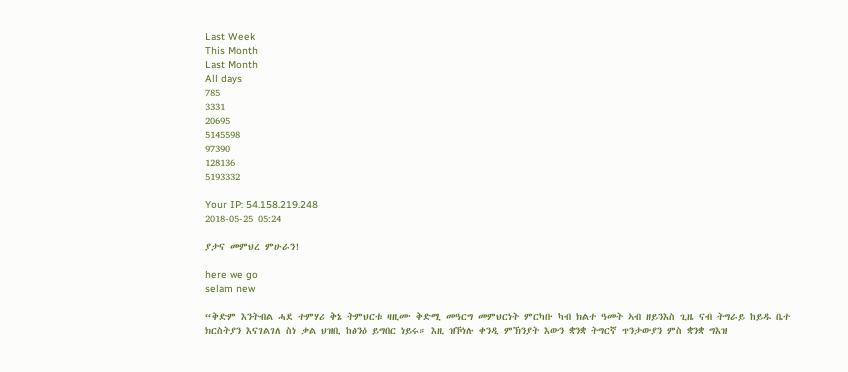Last Week
This Month
Last Month
All days
785
3331
20695
5145598
97390
128136
5193332

Your IP: 54.158.219.248
2018-05-25 05:24

ያታና መምህረ ምሁራን!

here we go
selam new

“ቅድም እንትብል ሓደ ተምሃሪ ቅኔ ትምህርቱ ዛዚሙ ቅድሚ መዓርግ መምህርነት ምርካቡ ካብ ክልተ ዓመት ኣብ ዘይንእስ ጊዜ ናብ ትግራይ ከይዱ ቤተ ክርስትያን እናገልገለ ስነ ቃል ህዝቢ ከፅንዕ ይግበር ነይሩ። እዚ ዝኾነሉ ቀንዲ ምኽንያት እውን ቋንቋ ትግርኛ ጥንታውያን ምስ ቋንቋ ግእዝ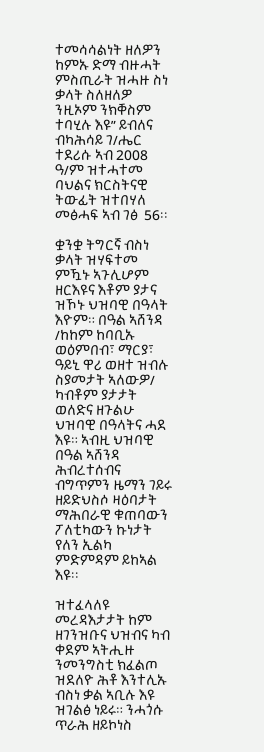ተመሳሳልነት ዘለዎን ከምኡ ድማ ብዙሓት ምስጢራት ዝሓዙ ስነ ቃላት ስለዘለዎ ንዚኦም ንክቐስም ተባሂሉ እዩ” ይብለና ብካሕሳይ ገ/ሔር ተደሪሱ ኣብ 2008 ዓ/ም ዝተሓተመ ባህልና ክርስትናዊ ትውፊት ዝተበሃለ መፅሓፍ ኣብ ገፅ  56፡፡

ቋንቋ ትግርኛ ብስነ ቃላት ዝሃፍተመ ምዃኑ ኣጉሊሆም ዘርእዩና እቶም ያታና ዝኾኑ ህዝባዊ በዓላት እዮም። በዓል ኣሸንዳ /ከከም ከባቢኡ ወዕምበብ፣ ማርያ፣ ዓይኒ ዋሪ ወዘተ ዝብሉ ስያመታት ኣለውዎ/ ካብቶም ያታታት ወለድና ዘጉልሁ ህዝባዊ በዓላትና ሓደ እዩ። ኣብዚ ህዝባዊ በዓል ኣሸንዳ ሕብረተሰብና ብግጥምን ዜማን ገይሩ ዘይድህስሶ ዛዕባታት ማሕበራዊ ቁጠባውን ፖለቲካውን ኩነታት የለን ኢልካ ምድምዳም ይከኣል እዩ፡፡

ዝተፈላለዩ መረዳእታታት ከም ዘገንዝቡና ህዝብና ካብ ቀደም ኣትሒዙ ንመንግስቲ ክፈልጦ ዝደለዮ ሕቶ እንተሊኡ ብስነ ቃል ኣቢሉ እዩ ዝገልፅ ነይሩ። ንሓጎሱ ጥራሕ ዘይኮነስ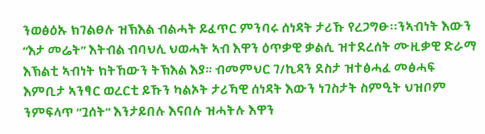ንወፅዕኡ ክገልፀሉ ዝኽእል ብልሓት ይፈጥር ምንባሩ ሰነዳት ታሪኹ የረጋግፁ፡፡ንኣብነት እውን “እታ መሬት” እትብል ብባህሊ ህወሓት ኣብ እዋን ዕጥቃዊ ቃልሲ ዝተደረሰት ሙዚቃዊ ድራማ እኽልቲ ኣብነት ክትኸውን ትኽእል እያ። ብመምህር ገ/ኪዳን ደስታ ዝተፅሓፈ መፅሓፍ እምቢታ ኣንፃር ወረርቲ ይኹን ካልኦት ታሪኻዊ ሰነዳት እውን ነገስታት ስምዒት ህዝቦም ንምፍላጥ “ጓሰት” እንታይበሉ እናበሉ ዝሓትሉ እዋን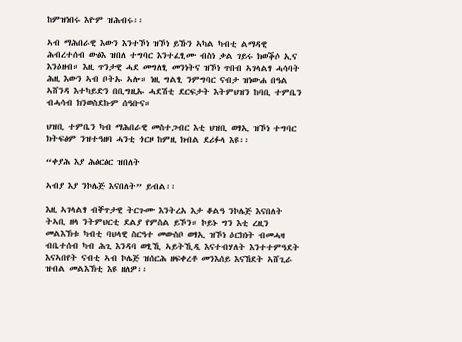ከምዝነበሩ እዮም ዝሕብሩ፡፡

ኣብ ማሕበራዊ እውን እንተኾነ ዝኾነ ይኹን ኣካል ካብቲ ልማዳዊ ሕብረተሰብ ውፅእ ዝበለ ተግባር እንተፈፂሙ ብስነ ቃል ገይሩ ክወቕሶ ኢና እንዕዘብ። እዚ ጥንታዊ ሓደ መግለፂ መንነትና ዝኾነ ጥበብ ኣገላልፃ ሓሳባት ሕዚ እውን ኣብ ቦትኡ ኣሎ። ነዚ ግልፂ ንምግባር ናብታ ዝነውሐ በዓል ኣሸንዳ እተካይድን በቢግዚኡ ሓደሽቲ ደርፍታት እትምህዝን ከባቢ ተምቤን ብሓሳብ ክንወስደኩም ሰዓቡና።

ህዝቢ ተምቤን ካብ ማሕበራዊ መስተጋብር እቲ ህዝቢ ወፃኢ ዝኾነ ተግባር ክትፍፅም ንዝተዓዘባ ሓንቲ ጎርዞ ከምዚ ክብል ደሪፉላ እዩ፡፡

“ቀያሕ እያ ሕፅርፅር ዝበለት

ኣብያ እያ ንኮሌጅ እናበለት” ይብል፡፡

እዚ ኣገላልፃ ብቐጥታዊ ትርጉሙ እንትረአ እታ ቆልዓ ንኮሌጅ እናበለት ትኣቢ ዘላ ንትምህርቲ ደልያ የምስል ይኾን። ኮይኑ ግን እቲ ረዚን መልእኽቱ ካብቲ ባህላዊ ስርዓተ መውስቦ ወፃኢ ዝኾነ ዕርክነት ብመሓዛ ብቤተሰብ ካብ ሕጊ እንዳባ ወፂኺ ኣይትኺዲ እናተብሃለት እንተተምዓደት እናኣበየት ናብቲ ኣብ ኮሌጅ ዝሰርሕ ዘፍቀረቶ መንእሰይ እናኸደት ኣሸጊራ ዝብል መልእኽቲ እዩ ዘለዎ፡፡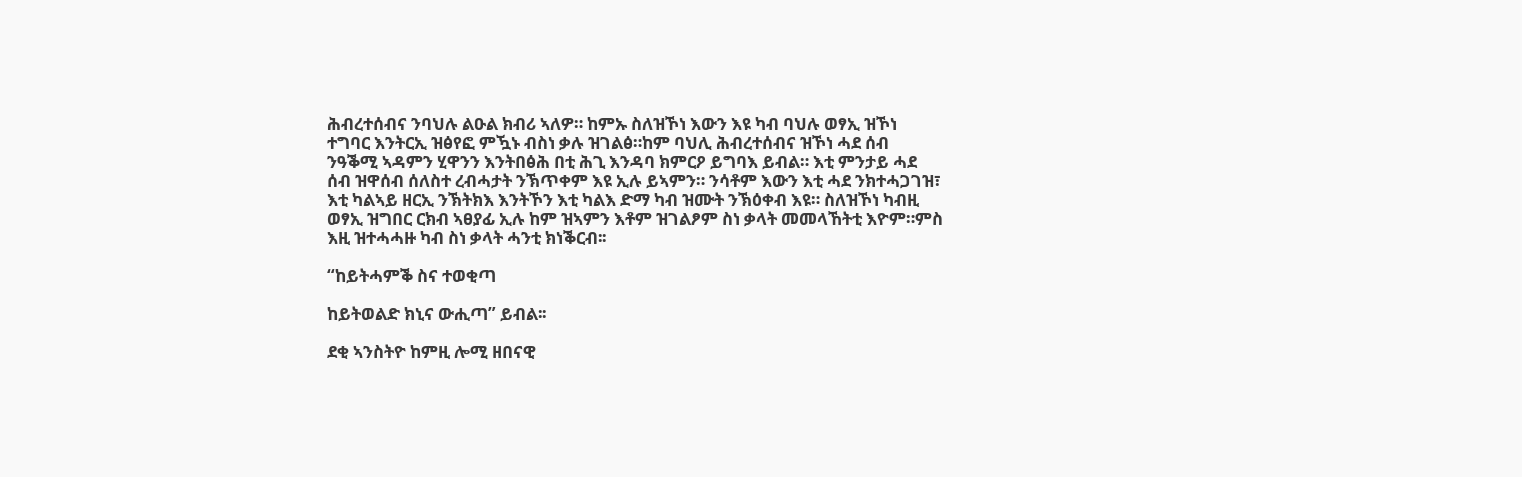ሕብረተሰብና ንባህሉ ልዑል ክብሪ ኣለዎ። ከምኡ ስለዝኾነ እውን እዩ ካብ ባህሉ ወፃኢ ዝኾነ ተግባር እንትርኢ ዝፅየፎ ምዃኑ ብስነ ቃሉ ዝገልፅ።ከም ባህሊ ሕብረተሰብና ዝኾነ ሓደ ሰብ ንዓቕሚ ኣዳምን ሂዋንን እንትበፅሕ በቲ ሕጊ እንዳባ ክምርዖ ይግባእ ይብል። እቲ ምንታይ ሓደ ሰብ ዝዋሰብ ሰለስተ ረብሓታት ንኽጥቀም እዩ ኢሉ ይኣምን። ንሳቶም እውን እቲ ሓደ ንክተሓጋገዝ፣ እቲ ካልኣይ ዘርኢ ንኽትክእ እንትኾን እቲ ካልእ ድማ ካብ ዝሙት ንኽዕቀብ እዩ። ስለዝኾነ ካብዚ ወፃኢ ዝግበር ርክብ ኣፀያፊ ኢሉ ከም ዝኣምን እቶም ዝገልፆም ስነ ቃላት መመላኸትቲ እዮም።ምስ እዚ ዝተሓሓዙ ካብ ስነ ቃላት ሓንቲ ክነቕርብ፡፡

“ከይትሓምቕ ስና ተወቂጣ

ከይትወልድ ክኒና ውሒጣ” ይብል፡፡

ደቂ ኣንስትዮ ከምዚ ሎሚ ዘበናዊ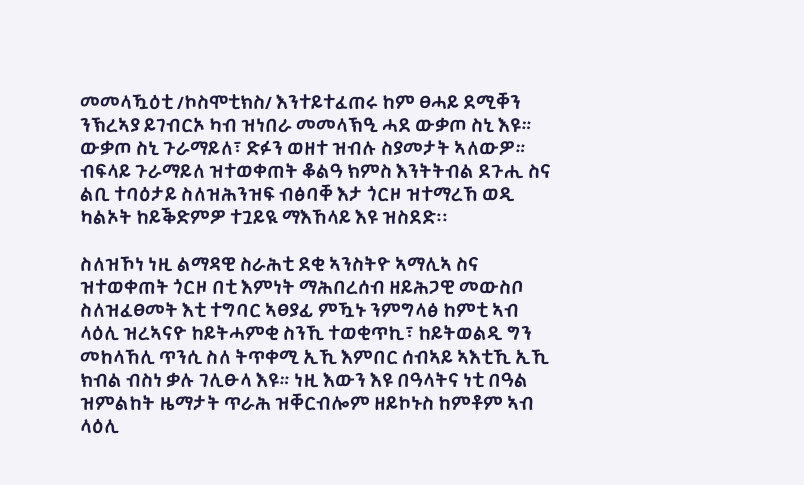መመላዃዕቲ /ኮስሞቲክስ/ እንተይተፈጠሩ ከም ፀሓይ ደሚቐን ንኽረኣያ ይገብርኦ ካብ ዝነበራ መመላኽዒ ሓደ ውቃጦ ስኒ እዩ። ውቃጦ ስኒ ጉራማይለ፣ ድፉን ወዘተ ዝብሉ ስያመታት ኣለውዎ። ብፍላይ ጉራማይለ ዝተወቀጠት ቆልዓ ክምስ እንትትብል ደጉሒ ስና ልቢ ተባዕታይ ስለዝሕንዝፍ ብፅባቐ እታ ጎርዞ ዝተማረኸ ወዲ ካልኦት ከይቕድምዎ ተጓይዪ ማእኸላይ እዩ ዝስደድ፡፡

ስለዝኾነ ነዚ ልማዳዊ ስራሕቲ ደቂ ኣንስትዮ ኣማሊኣ ስና ዝተወቀጠት ጎርዞ በቲ እምነት ማሕበረሰብ ዘይሕጋዊ መውስቦ ስለዝፈፀመት እቲ ተግባር ኣፀያፊ ምዃኑ ንምግላፅ ከምቲ ኣብ ላዕሊ ዝረኣናዮ ከይትሓምቂ ስንኺ ተወቂጥኪ፣ ከይትወልዲ ግን መከላኸሊ ጥንሲ ስለ ትጥቀሚ ኢኺ እምበር ሰብኣይ ኣእቲኺ ኢኺ ክብል ብስነ ቃሉ ገሊፁላ እዩ። ነዚ እውን እዩ በዓላትና ነቲ በዓል ዝምልከት ዜማታት ጥራሕ ዝቐርብሎም ዘይኮኑስ ከምቶም ኣብ ላዕሊ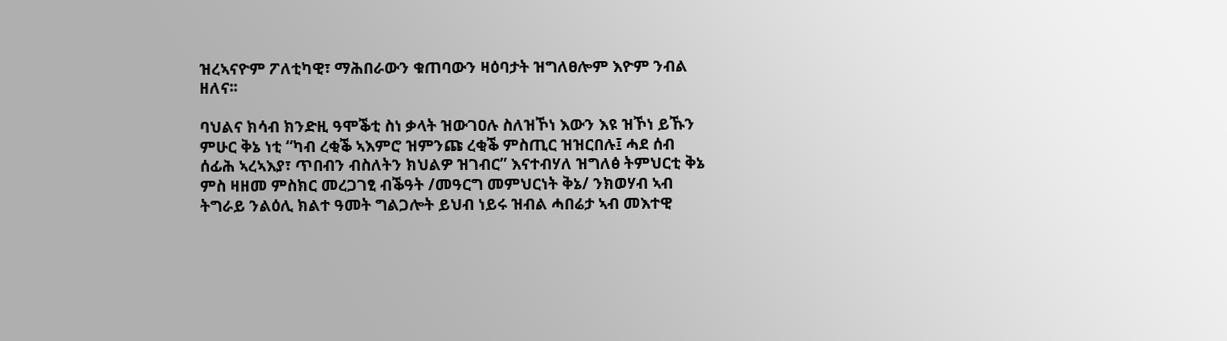ዝረኣናዮም ፖለቲካዊ፣ ማሕበራውን ቁጠባውን ዛዕባታት ዝግለፀሎም እዮም ንብል ዘለና፡፡

ባህልና ክሳብ ክንድዚ ዓሞቕቲ ስነ ቃላት ዝውገዐሉ ስለዝኾነ እውን እዩ ዝኾነ ይኹን ምሁር ቅኔ ነቲ “ካብ ረቂቕ ኣእምሮ ዝምንጩ ረቂቕ ምስጢር ዝዝርበሉ፤ ሓደ ሰብ ሰፊሕ ኣረኣእያ፣ ጥበብን ብስለትን ክህልዎ ዝገብር” እናተብሃለ ዝግለፅ ትምህርቲ ቅኔ ምስ ዛዘመ ምስክር መረጋገፂ ብቕዓት /መዓርግ መምህርነት ቅኔ/ ንክወሃብ ኣብ ትግራይ ንልዕሊ ክልተ ዓመት ግልጋሎት ይህብ ነይሩ ዝብል ሓበሬታ ኣብ መእተዊ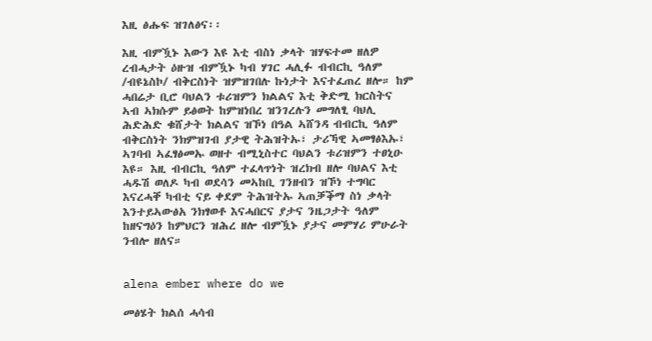እዚ ፅሑፍ ዝገለፅና፡፡

እዚ ብምዃኑ እውን እዩ እቲ ብስነ ቃላት ዝሃፍተመ ዘለዎ ረብሓታት ዕዙዝ ብምዃኑ ካብ ሃገር ሓሊፉ ብብርኪ ዓለም /ብዩኔስኮ/ ብቅርስነት ዝምዝገበሉ ኩነታት እናተፈጠረ ዘሎ። ከም ሓበሬታ ቢሮ ባህልን ቱሪዝምን ክልልና እቲ ቅድሚ ክርስትና ኣብ ኣክሱም ይፅወት ከምዝነበረ ዝንገረሉን መግለፂ ባህሊ ሕድሕድ ቁሸታት ክልልና ዝኾነ በዓል ኣሸንዳ ብብርኪ ዓለም ብቅርስነት ንክምዝገብ ያታዊ ትሕዝትኡ፣ ታሪኻዊ ኣመፃፅእኡ፣ ኣገባብ ኣፈፃፅመኡ ወዘተ ብሚኒስተር ባህልን ቱሪዝምን ተፀኒዑ እዩ። እዚ ብብርኪ ዓለም ተፈላጥነት ዝረክብ ዘሎ ባህልና እቲ ሓዱሽ ወለዶ ካብ ወደሳን መኣከቢ ገንዘብን ዝኾነ ተግባር እናረሓቐ ካብቲ ናይ ቀደም ትሕዝትኡ ኣጠቓቕማ ስነ ቃላት እንተይኣውፅአ ንክፃወቶ እናሓበርና ያታና ንዜጋታት ዓለም ከዘናግዕን ከምህርን ዝሕረ ዘሎ ብምዃኑ ያታና መምሃሪ ምሁራት ንብሎ ዘለና።


alena ember where do we

መፅሄት ክልሰ ሓሳብ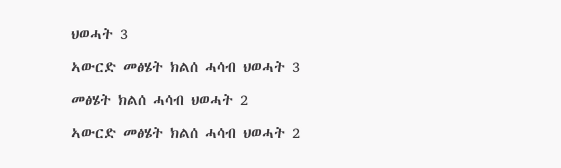ህወሓት 3

ኣውርድ መፅሄት ክልሰ ሓሳብ ህወሓት 3

መፅሄት ክልሰ ሓሳብ ህወሓት 2

ኣውርድ መፅሄት ክልሰ ሓሳብ ህወሓት 2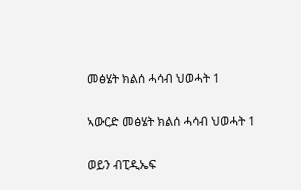መፅሄት ክልሰ ሓሳብ ህወሓት 1

ኣውርድ መፅሄት ክልሰ ሓሳብ ህወሓት 1

ወይን ብፒዲኤፍ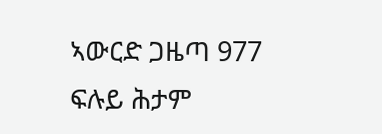ኣውርድ ጋዜጣ 977
ፍሉይ ሕታም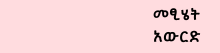መፂሄት
አውርድ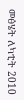መፅሄት ለካቲት 2010